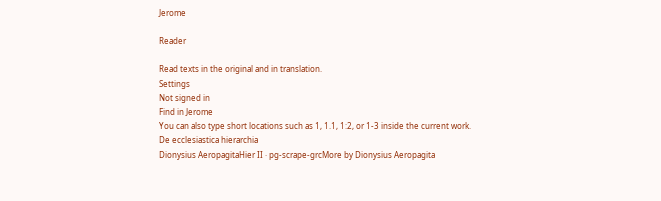Jerome

Reader

Read texts in the original and in translation.
Settings
Not signed in
Find in Jerome
You can also type short locations such as 1, 1.1, 1:2, or 1-3 inside the current work.
De ecclesiastica hierarchia
Dionysius AeropagitaHier II · pg-scrape-grcMore by Dionysius Aeropagita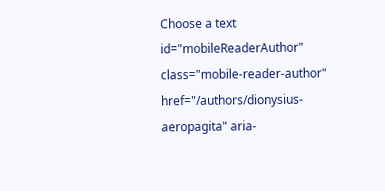Choose a text id="mobileReaderAuthor" class="mobile-reader-author" href="/authors/dionysius-aeropagita" aria-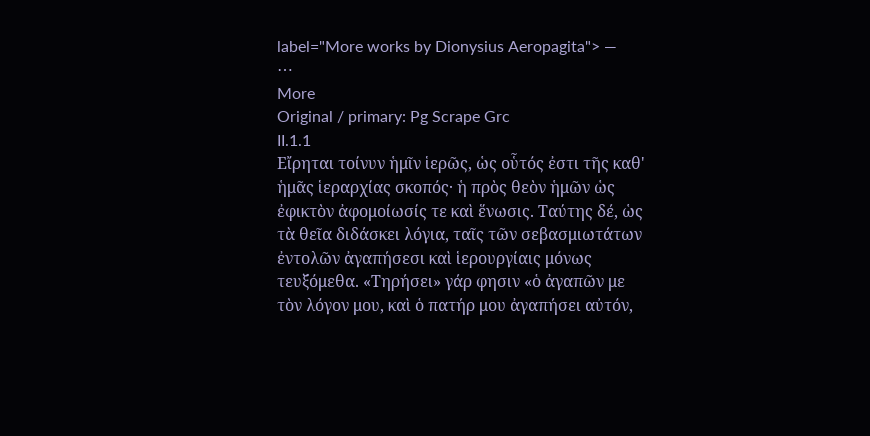label="More works by Dionysius Aeropagita"> —
⋯
More
Original / primary: Pg Scrape Grc
II.1.1
Eἴρηται τοίνυν ἡμῖν ἱερῶς, ὡς οὗτός ἐστι τῆς καθ' ἡμᾶς ἱεραρχίας σκοπός· ἡ πρὸς θεὸν ἡμῶν ὡς ἐφικτὸν ἀφομοίωσίς τε καὶ ἕνωσις. Ταύτης δέ, ὡς τὰ θεῖα διδάσκει λόγια, ταῖς τῶν σεβασμιωτάτων ἐντολῶν ἀγαπήσεσι καὶ ἱερουργίαις μόνως τευξόμεθα. «Τηρήσει» γάρ φησιν «ὁ ἀγαπῶν με τὸν λόγον μου, καὶ ὁ πατήρ μου ἀγαπήσει αὐτόν,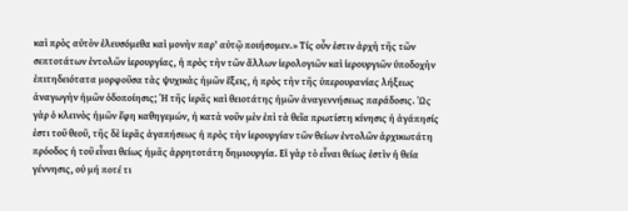καὶ πρὸς αὐτὸν ἐλευσόμεθα καὶ μονὴν παρ' αὐτῷ ποιήσομεν.» Τίς οὖν ἐστιν ἀρχὴ τῆς τῶν σεπτοτάτων ἐντολῶν ἱερουργίας, ἡ πρὸς τὴν τῶν ἄλλων ἱερολογιῶν καὶ ἱερουργιῶν ὑποδοχὴν ἐπιτηδειότατα μορφοῦσα τὰς ψυχικὰς ἡμῶν ἕξεις, ἡ πρὸς τὴν τῆς ὑπερουρανίας λήξεως ἀναγωγὴν ἡμῶν ὁδοποίησις; Ἡ τῆς ἱερᾶς καὶ θειοτάτης ἡμῶν ἀναγεννήσεως παράδοσις. Ὡς γὰρ ὁ κλεινὸς ἡμῶν ἔφη καθηγεμών, ἡ κατὰ νοῦν μὲν ἐπὶ τὰ θεῖα πρωτίστη κίνησις ἡ ἀγάπησίς ἐστι τοῦ θεοῦ, τῆς δὲ ἱερᾶς ἀγαπήσεως ἡ πρὸς τὴν ἱερουργίαν τῶν θείων ἐντολῶν ἀρχικωτάτη πρόοδος ἡ τοῦ εἶναι θείως ἡμᾶς ἀρρητοτάτη δημιουργία. Eἰ γὰρ τὸ εἶναι θείως ἐστὶν ἡ θεία γέννησις, οὐ μή ποτέ τι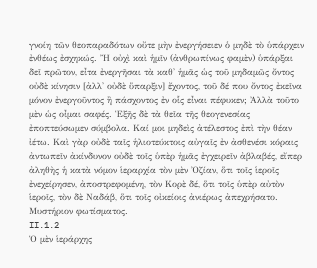γνοίη τῶν θεοπαραδότων οὔτε μὴν ἐνεργήσειεν ὁ μηδὲ τὸ ὑπάρχειν ἐνθέως ἐσχηκώς. Ἢ οὐχὶ καὶ ἡμῖν (ἀνθρωπίνως φαμὲν) ὑπάρξαι δεῖ πρῶτον, εἶτα ἐνεργῆσαι τὰ καθ' ἡμᾶς ὡς τοῦ μηδαμῶς ὄντος οὐδὲ κίνησιν [ἀλλ' οὐδὲ ὕπαρξιν] ἔχοντος, τοῦ δέ που ὄντος ἐκεῖνα μόνον ἐνεργοῦντος ἢ πάσχοντος ἐν οἷς εἶναι πέφυκεν; Ἀλλὰ τοῦτο μὲν ὡς οἶμαι σαφές. Ἑξῆς δὲ τὰ θεῖα τῆς θεογενεσίας ἐποπτεύσωμεν σύμβολα. Καί μοι μηδεὶς ἀτέλεστος ἐπὶ τὴν θέαν ἰέτω. Καὶ γὰρ οὐδὲ ταῖς ἡλιοτεύκτοις αὐγαῖς ἐν ἀσθενέσι κόραις ἀντωπεῖν ἀκίνδυνον οὐδὲ τοῖς ὑπὲρ ἡμᾶς ἐγχειρεῖν ἀβλαβές, εἴπερ ἀληθὴς ἡ κατὰ νόμον ἱεραρχία τὸν μὲν Ὀζίαν, ὅτι τοῖς ἱεροῖς ἐνεχείρησεν, ἀποστρεφομένη, τὸν Κορὲ δέ, ὅτι τοῖς ὑπὲρ αὐτὸν ἱεροῖς, τὸν δὲ Ναδάβ, ὅτι τοῖς οἰκείοις ἀνιέρως ἀπεχρήσατο. Μυστήριον φωτίσματος.
II.1.2
Ὁ μὲν ἱεράρχης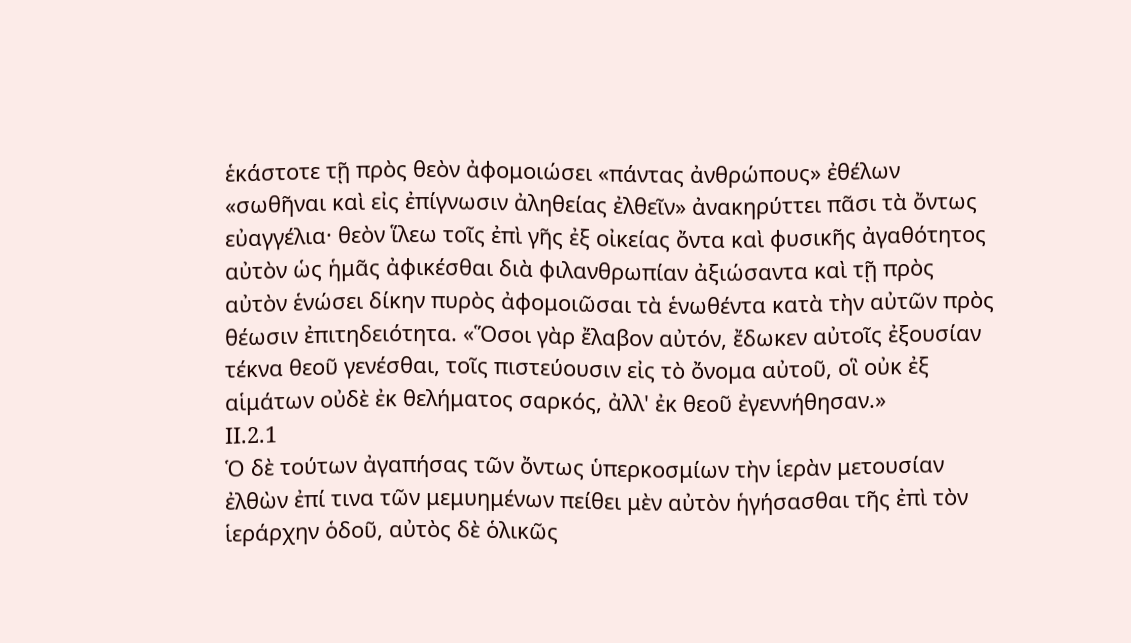ἑκάστοτε τῇ πρὸς θεὸν ἀφομοιώσει «πάντας ἀνθρώπους» ἐθέλων «σωθῆναι καὶ εἰς ἐπίγνωσιν ἀληθείας ἐλθεῖν» ἀνακηρύττει πᾶσι τὰ ὄντως εὐαγγέλια· θεὸν ἵλεω τοῖς ἐπὶ γῆς ἐξ οἰκείας ὄντα καὶ φυσικῆς ἀγαθότητος αὐτὸν ὡς ἡμᾶς ἀφικέσθαι διὰ φιλανθρωπίαν ἀξιώσαντα καὶ τῇ πρὸς αὐτὸν ἑνώσει δίκην πυρὸς ἀφομοιῶσαι τὰ ἑνωθέντα κατὰ τὴν αὐτῶν πρὸς θέωσιν ἐπιτηδειότητα. «Ὅσοι γὰρ ἔλαβον αὐτόν, ἔδωκεν αὐτοῖς ἐξουσίαν τέκνα θεοῦ γενέσθαι, τοῖς πιστεύουσιν εἰς τὸ ὄνομα αὐτοῦ, οἳ οὐκ ἐξ αἱμάτων οὐδὲ ἐκ θελήματος σαρκός, ἀλλ' ἐκ θεοῦ ἐγεννήθησαν.»
II.2.1
Ὁ δὲ τούτων ἀγαπήσας τῶν ὄντως ὑπερκοσμίων τὴν ἱερὰν μετουσίαν ἐλθὼν ἐπί τινα τῶν μεμυημένων πείθει μὲν αὐτὸν ἡγήσασθαι τῆς ἐπὶ τὸν ἱεράρχην ὁδοῦ, αὐτὸς δὲ ὁλικῶς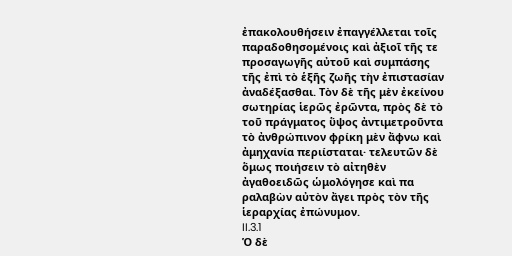ἐπακολουθήσειν ἐπαγγέλλεται τοῖς παραδοθησομένοις καὶ ἀξιοῖ τῆς τε προσαγωγῆς αὐτοῦ καὶ συμπάσης τῆς ἐπὶ τὸ ἑξῆς ζωῆς τὴν ἐπιστασίαν ἀναδέξασθαι. Τὸν δὲ τῆς μὲν ἐκείνου σωτηρίας ἱερῶς ἐρῶντα, πρὸς δὲ τὸ τοῦ πράγματος ὕψος ἀντιμετροῦντα τὸ ἀνθρώπινον φρίκη μὲν ἄφνω καὶ ἀμηχανία περιίσταται· τελευτῶν δὲ ὅμως ποιήσειν τὸ αἰτηθὲν ἀγαθοειδῶς ὡμολόγησε καὶ πα ραλαβὼν αὐτὸν ἄγει πρὸς τὸν τῆς ἱεραρχίας ἐπώνυμον.
II.3.1
Ὁ δὲ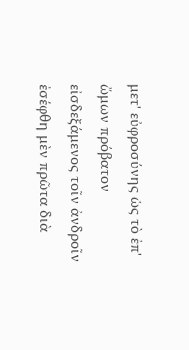μετ' εὐφροσύνης ὡς τὸ ἐπ' ὤμων πρόβατον εἰσδεξάμενος τοῖν ἀνδροῖν ἐσέφθη μὲν πρῶτα διὰ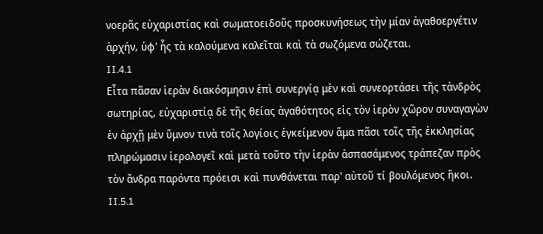νοερᾶς εὐχαριστίας καὶ σωματοειδοῦς προσκυνήσεως τὴν μίαν ἀγαθοεργέτιν ἀρχήν, ὑφ' ἧς τὰ καλούμενα καλεῖται καὶ τὰ σωζόμενα σώζεται.
II.4.1
Eἶτα πᾶσαν ἱερὰν διακόσμησιν ἐπὶ συνεργίᾳ μὲν καὶ συνεορτάσει τῆς τἀνδρὸς σωτηρίας, εὐχαριστίᾳ δὲ τῆς θείας ἀγαθότητος εἰς τὸν ἱερὸν χῶρον συναγαγὼν ἐν ἀρχῇ μὲν ὕμνον τινὰ τοῖς λογίοις ἐγκείμενον ἅμα πᾶσι τοῖς τῆς ἐκκλησίας πληρώμασιν ἱερολογεῖ καὶ μετὰ τοῦτο τὴν ἱερὰν ἀσπασάμενος τράπεζαν πρὸς τὸν ἄνδρα παρόντα πρόεισι καὶ πυνθάνεται παρ' αὐτοῦ τί βουλόμενος ἥκοι.
II.5.1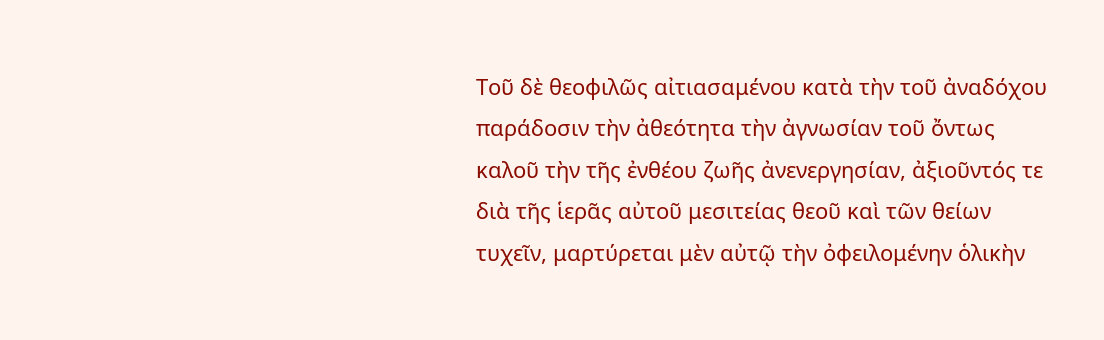Τοῦ δὲ θεοφιλῶς αἰτιασαμένου κατὰ τὴν τοῦ ἀναδόχου παράδοσιν τὴν ἀθεότητα τὴν ἀγνωσίαν τοῦ ὄντως καλοῦ τὴν τῆς ἐνθέου ζωῆς ἀνενεργησίαν, ἀξιοῦντός τε διὰ τῆς ἱερᾶς αὐτοῦ μεσιτείας θεοῦ καὶ τῶν θείων τυχεῖν, μαρτύρεται μὲν αὐτῷ τὴν ὀφειλομένην ὁλικὴν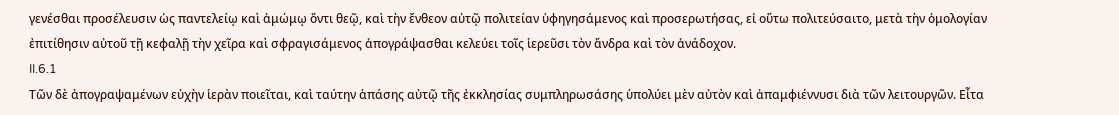γενέσθαι προσέλευσιν ὡς παντελείῳ καὶ ἀμώμῳ ὄντι θεῷ, καὶ τὴν ἔνθεον αὐτῷ πολιτείαν ὑφηγησάμενος καὶ προσερωτήσας, εἰ οὕτω πολιτεύσαιτο, μετὰ τὴν ὁμολογίαν ἐπιτίθησιν αὐτοῦ τῇ κεφαλῇ τὴν χεῖρα καὶ σφραγισάμενος ἀπογράψασθαι κελεύει τοῖς ἱερεῦσι τὸν ἄνδρα καὶ τὸν ἀνάδοχον.
II.6.1
Τῶν δὲ ἀπογραψαμένων εὐχὴν ἱερὰν ποιεῖται, καὶ ταύτην ἁπάσης αὐτῷ τῆς ἐκκλησίας συμπληρωσάσης ὑπολύει μὲν αὐτὸν καὶ ἀπαμφιέννυσι διὰ τῶν λειτουργῶν. Eἶτα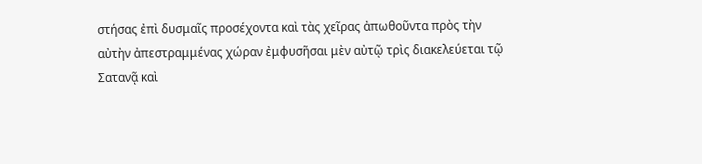στήσας ἐπὶ δυσμαῖς προσέχοντα καὶ τὰς χεῖρας ἀπωθοῦντα πρὸς τὴν αὐτὴν ἀπεστραμμένας χώραν ἐμφυσῆσαι μὲν αὐτῷ τρὶς διακελεύεται τῷ Σατανᾷ καὶ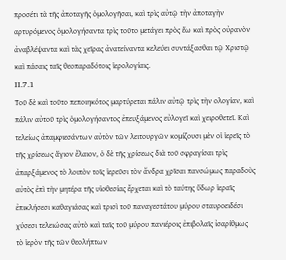προσέτι τὰ τῆς ἀποταγῆς ὁμολογῆσαι, καὶ τρὶς αὐτῷ τὴν ἀποταγὴν αρτυρόμενος ὁμολογήσαντα τρὶς τοῦτο μετάγει πρὸς ἕω καὶ πρὸς οὐρανὸν ἀναβλέψαντα καὶ τὰς χεῖρας ἀνατείναντα κελεύει συντάξασθαι τῷ Χριστῷ καὶ πάσαις ταῖς θεοπαραδότοις ἱερολογίαις.
II.7.1
Τοῦ δὲ καὶ τοῦτο πεποιηκότος μαρτύρεται πάλιν αὐτῷ τρὶς τὴν ολογίαν, καὶ πάλιν αὐτοῦ τρὶς ὁμολογήσαντος ἐπευξάμενος εὐλογεῖ καὶ χειροθετεῖ. Καὶ τελείως ἀπαμφιεσάντων αὐτὸν τῶν λειτουργῶν κομίζουσι μὲν οἱ ἱερεῖς τὸ τῆς χρίσεως ἅγιον ἔλαιον, ὁ δὲ τῆς χρίσεως διὰ τοῦ σφραγίσαι τρὶς ἀπαρξάμενος τὸ λοιπὸν τοῖς ἱερεῦσι τὸν ἄνδρα χρῖσαι πανσώμως παραδοὺς αὐτὸς ἐπὶ τὴν μητέρα τῆς υἱοθεσίας ἔρχεται καὶ τὸ ταύτης ὕδωρ ἱεραῖς ἐπικλήσεσι καθαγιάσας καὶ τρισὶ τοῦ παναγεστάτου μύρου σταυροειδέσι χύσεσι τελειώσας αὐτὸ καὶ ταῖς τοῦ μύρου πανιέροις ἐπιβολαῖς ἰσαρίθμως τὸ ἱερὸν τῆς τῶν θεολήπτων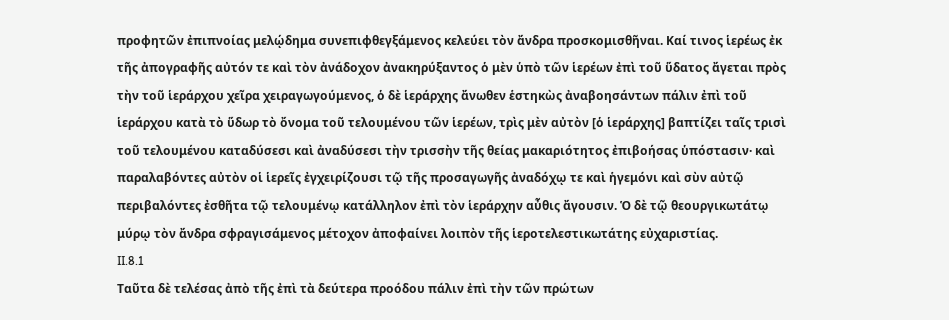προφητῶν ἐπιπνοίας μελῴδημα συνεπιφθεγξάμενος κελεύει τὸν ἄνδρα προσκομισθῆναι. Καί τινος ἱερέως ἐκ τῆς ἀπογραφῆς αὐτόν τε καὶ τὸν ἀνάδοχον ἀνακηρύξαντος ὁ μὲν ὑπὸ τῶν ἱερέων ἐπὶ τοῦ ὕδατος ἄγεται πρὸς τὴν τοῦ ἱεράρχου χεῖρα χειραγωγούμενος, ὁ δὲ ἱεράρχης ἄνωθεν ἑστηκὼς ἀναβοησάντων πάλιν ἐπὶ τοῦ ἱεράρχου κατὰ τὸ ὕδωρ τὸ ὄνομα τοῦ τελουμένου τῶν ἱερέων, τρὶς μὲν αὐτὸν [ὁ ἱεράρχης] βαπτίζει ταῖς τρισὶ τοῦ τελουμένου καταδύσεσι καὶ ἀναδύσεσι τὴν τρισσὴν τῆς θείας μακαριότητος ἐπιβοήσας ὑπόστασιν· καὶ παραλαβόντες αὐτὸν οἱ ἱερεῖς ἐγχειρίζουσι τῷ τῆς προσαγωγῆς ἀναδόχῳ τε καὶ ἡγεμόνι καὶ σὺν αὐτῷ περιβαλόντες ἐσθῆτα τῷ τελουμένῳ κατάλληλον ἐπὶ τὸν ἱεράρχην αὖθις ἄγουσιν. Ὁ δὲ τῷ θεουργικωτάτῳ μύρῳ τὸν ἄνδρα σφραγισάμενος μέτοχον ἀποφαίνει λοιπὸν τῆς ἱεροτελεστικωτάτης εὐχαριστίας.
II.8.1
Ταῦτα δὲ τελέσας ἀπὸ τῆς ἐπὶ τὰ δεύτερα προόδου πάλιν ἐπὶ τὴν τῶν πρώτων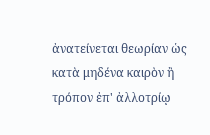ἀνατείνεται θεωρίαν ὡς κατὰ μηδένα καιρὸν ἢ τρόπον ἐπ' ἀλλοτρίῳ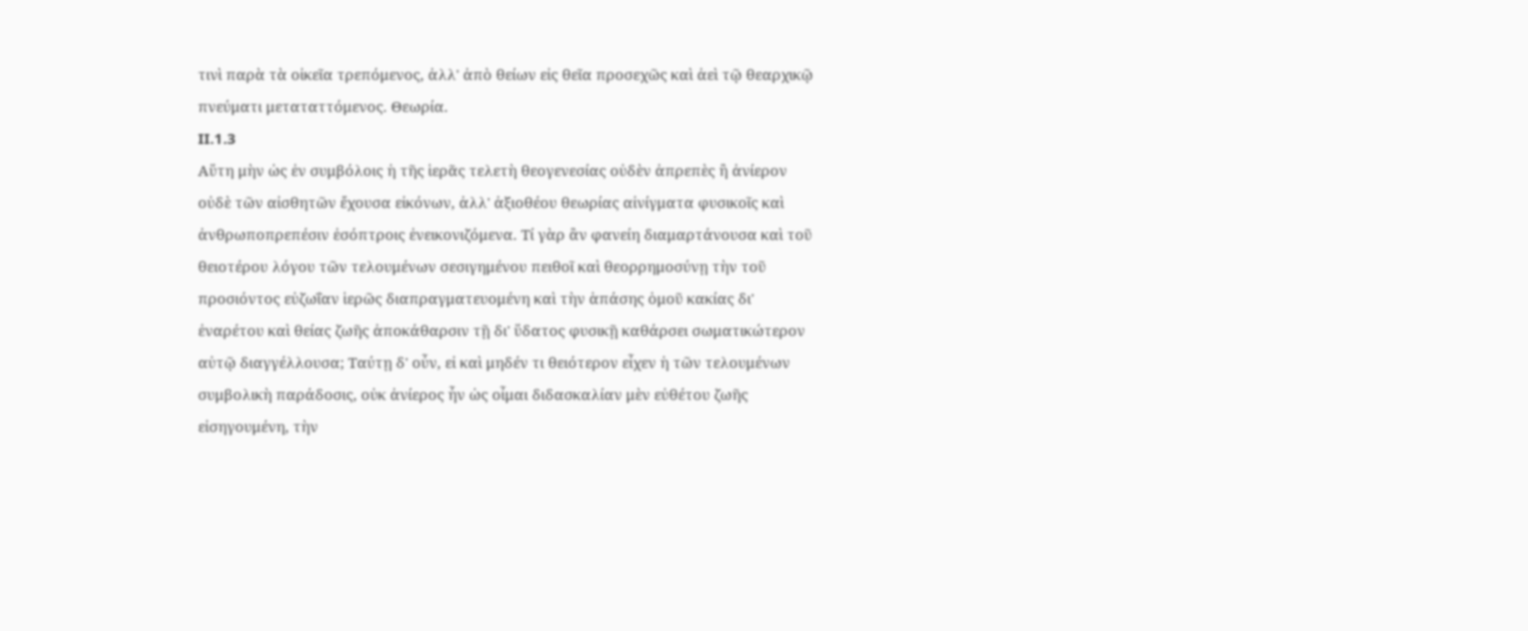τινὶ παρὰ τὰ οἰκεῖα τρεπόμενος, ἀλλ' ἀπὸ θείων εἰς θεῖα προσεχῶς καὶ ἀεὶ τῷ θεαρχικῷ πνεύματι μεταταττόμενος. Θεωρία.
II.1.3
Aὕτη μὴν ὡς ἐν συμβόλοις ἡ τῆς ἱερᾶς τελετὴ θεογενεσίας οὐδὲν ἀπρεπὲς ἢ ἀνίερον οὐδὲ τῶν αἰσθητῶν ἔχουσα εἰκόνων, ἀλλ' ἀξιοθέου θεωρίας αἰνίγματα φυσικοῖς καὶ ἀνθρωποπρεπέσιν ἐσόπτροις ἐνεικονιζόμενα. Τί γὰρ ἂν φανείη διαμαρτάνουσα καὶ τοῦ θειοτέρου λόγου τῶν τελουμένων σεσιγημένου πειθοῖ καὶ θεορρημοσύνῃ τὴν τοῦ προσιόντος εὐζωΐαν ἱερῶς διαπραγματευομένη καὶ τὴν ἁπάσης ὁμοῦ κακίας δι' ἐναρέτου καὶ θείας ζωῆς ἀποκάθαρσιν τῇ δι' ὕδατος φυσικῇ καθάρσει σωματικώτερον αὐτῷ διαγγέλλουσα; Ταύτῃ δ' οὖν, εἰ καὶ μηδέν τι θειότερον εἶχεν ἡ τῶν τελουμένων συμβολικὴ παράδοσις, οὐκ ἀνίερος ἦν ὡς οἶμαι διδασκαλίαν μὲν εὐθέτου ζωῆς εἰσηγουμένη, τὴν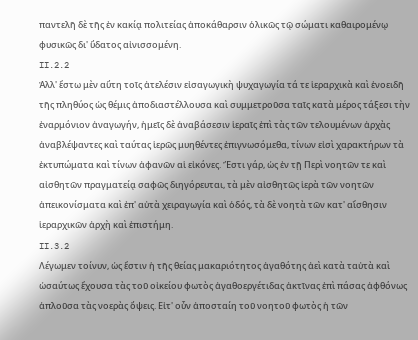παντελῆ δὲ τῆς ἐν κακίᾳ πολιτείας ἀποκάθαρσιν ὁλικῶς τῷ σώματι καθαιρομένῳ φυσικῶς δι' ὕδατος αἰνισσομένη.
II.2.2
Ἀλλ' ἔστω μὲν αὕτη τοῖς ἀτελέσιν εἰσαγωγικὴ ψυχαγωγία τά τε ἱεραρχικὰ καὶ ἑνοειδῆ τῆς πληθύος ὡς θέμις ἀποδιαστέλλουσα καὶ συμμετροῦσα ταῖς κατὰ μέρος τάξεσι τὴν ἐναρμόνιον ἀναγωγήν, ἡμεῖς δὲ ἀναβάσεσιν ἱεραῖς ἐπὶ τὰς τῶν τελουμένων ἀρχὰς ἀναβλέψαντες καὶ ταύτας ἱερῶς μυηθέντες ἐπιγνωσόμεθα, τίνων εἰσὶ χαρακτήρων τὰ ἐκτυπώματα καὶ τίνων ἀφανῶν αἱ εἰκόνες. Ἔστι γάρ, ὡς ἐν τῇ Περὶ νοητῶν τε καὶ αἰσθητῶν πραγματείᾳ σαφῶς διηγόρευται, τὰ μὲν αἰσθητῶς ἱερὰ τῶν νοητῶν ἀπεικονίσματα καὶ ἐπ' αὐτὰ χειραγωγία καὶ ὁδός, τὰ δὲ νοητὰ τῶν κατ' αἴσθησιν ἱεραρχικῶν ἀρχὴ καὶ ἐπιστήμη.
II.3.2
Λέγωμεν τοίνυν, ὡς ἔστιν ἡ τῆς θείας μακαριότητος ἀγαθότης ἀεὶ κατὰ ταὐτὰ καὶ ὡσαύτως ἔχουσα τὰς τοῦ οἰκείου φωτὸς ἀγαθοεργέτιδας ἀκτῖνας ἐπὶ πάσας ἀφθόνως ἁπλοῦσα τὰς νοερὰς ὄψεις. Eἰτ' οὖν ἀποσταίη τοῦ νοητοῦ φωτὸς ἡ τῶν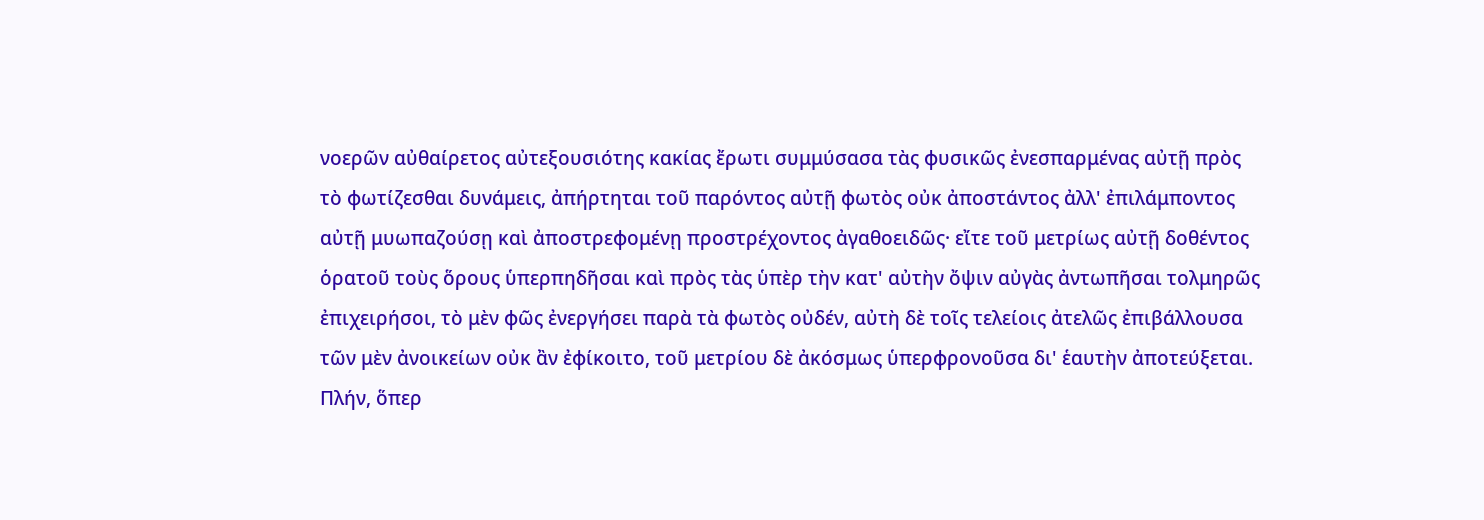νοερῶν αὐθαίρετος αὐτεξουσιότης κακίας ἔρωτι συμμύσασα τὰς φυσικῶς ἐνεσπαρμένας αὐτῇ πρὸς τὸ φωτίζεσθαι δυνάμεις, ἀπήρτηται τοῦ παρόντος αὐτῇ φωτὸς οὐκ ἀποστάντος ἀλλ' ἐπιλάμποντος αὐτῇ μυωπαζούσῃ καὶ ἀποστρεφομένῃ προστρέχοντος ἀγαθοειδῶς· εἴτε τοῦ μετρίως αὐτῇ δοθέντος ὁρατοῦ τοὺς ὅρους ὑπερπηδῆσαι καὶ πρὸς τὰς ὑπὲρ τὴν κατ' αὐτὴν ὄψιν αὐγὰς ἀντωπῆσαι τολμηρῶς ἐπιχειρήσοι, τὸ μὲν φῶς ἐνεργήσει παρὰ τὰ φωτὸς οὐδέν, αὐτὴ δὲ τοῖς τελείοις ἀτελῶς ἐπιβάλλουσα τῶν μὲν ἀνοικείων οὐκ ἂν ἐφίκοιτο, τοῦ μετρίου δὲ ἀκόσμως ὑπερφρονοῦσα δι' ἑαυτὴν ἀποτεύξεται. Πλήν, ὅπερ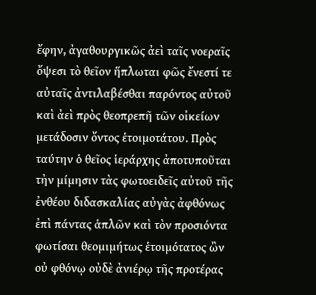ἔφην, ἀγαθουργικῶς ἀεὶ ταῖς νοεραῖς ὄψεσι τὸ θεῖον ἥπλωται φῶς ἔνεστί τε αὐταῖς ἀντιλαβέσθαι παρόντος αὐτοῦ καὶ ἀεὶ πρὸς θεοπρεπῆ τῶν οἰκείων μετάδοσιν ὄντος ἑτοιμοτάτου. Πρὸς ταύτην ὁ θεῖος ἱεράρχης ἀποτυποῦται τὴν μίμησιν τὰς φωτοειδεῖς αὐτοῦ τῆς ἐνθέου διδασκαλίας αὐγὰς ἀφθόνως ἐπὶ πάντας ἁπλῶν καὶ τὸν προσιόντα φωτίσαι θεομιμήτως ἑτοιμότατος ὢν οὐ φθόνῳ οὐδὲ ἀνιέρῳ τῆς προτέρας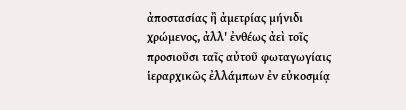ἀποστασίας ἢ ἀμετρίας μήνιδι χρώμενος, ἀλλ' ἐνθέως ἀεὶ τοῖς προσιοῦσι ταῖς αὐτοῦ φωταγωγίαις ἱεραρχικῶς ἐλλάμπων ἐν εὐκοσμίᾳ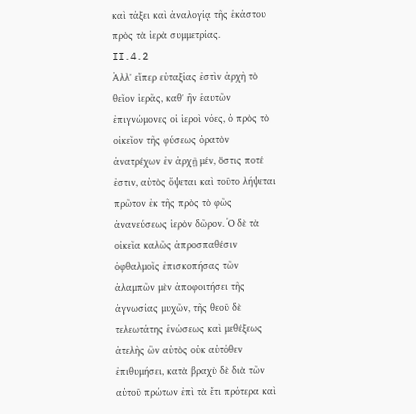καὶ τάξει καὶ ἀναλογίᾳ τῆς ἑκάστου πρὸς τὰ ἱερὰ συμμετρίας.
II.4.2
Ἀλλ' εἴπερ εὐταξίας ἐστὶν ἀρχὴ τὸ θεῖον ἱερᾶς, καθ' ἣν ἑαυτῶν ἐπιγνώμονες οἱ ἱεροὶ νόες, ὁ πρὸς τὸ οἰκεῖον τῆς φύσεως ὁρατὸν ἀνατρέχων ἐν ἀρχῇ μέν, ὅστις ποτέ ἐστιν, αὐτὸς ὄψεται καὶ τοῦτο λήψεται πρῶτον ἐκ τῆς πρὸς τὸ φῶς ἀνανεύσεως ἱερὸν δῶρον. Ὁ δὲ τὰ οἰκεῖα καλῶς ἀπροσπαθέσιν ὀφθαλμοῖς ἐπισκοπήσας τῶν ἀλαμπῶν μὲν ἀποφοιτήσει τῆς ἀγνωσίας μυχῶν, τῆς θεοῦ δὲ τελεωτάτης ἑνώσεως καὶ μεθέξεως ἀτελὴς ὢν αὐτὸς οὐκ αὐτόθεν ἐπιθυμήσει, κατὰ βραχὺ δὲ διὰ τῶν αὐτοῦ πρώτων ἐπὶ τὰ ἔτι πρότερα καὶ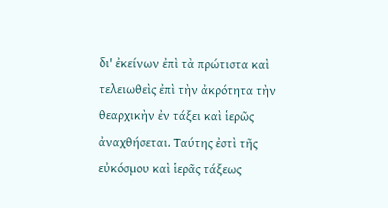δι' ἐκείνων ἐπὶ τὰ πρώτιστα καὶ τελειωθεὶς ἐπὶ τὴν ἀκρότητα τὴν θεαρχικὴν ἐν τάξει καὶ ἱερῶς ἀναχθήσεται. Ταύτης ἐστὶ τῆς εὐκόσμου καὶ ἱερᾶς τάξεως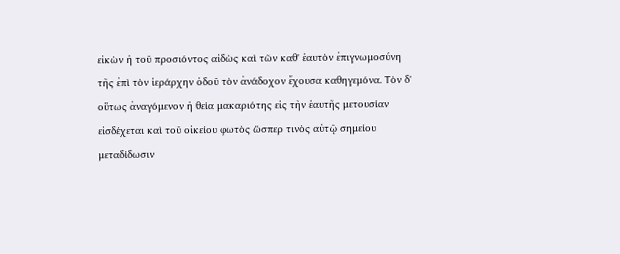εἰκὼν ἡ τοῦ προσιόντος αἰδὼς καὶ τῶν καθ' ἑαυτὸν ἐπιγνωμοσύνη τῆς ἐπὶ τὸν ἱεράρχην ὁδοῦ τὸν ἀνάδοχον ἔχουσα καθηγεμόνα. Τὸν δ' οὕτως ἀναγόμενον ἡ θεία μακαριότης εἰς τὴν ἑαυτῆς μετουσίαν εἰσδέχεται καὶ τοῦ οἰκείου φωτὸς ὥσπερ τινὸς αὐτῷ σημείου μεταδίδωσιν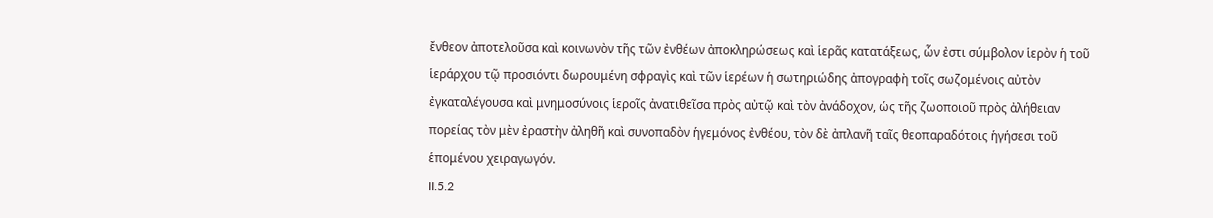ἔνθεον ἀποτελοῦσα καὶ κοινωνὸν τῆς τῶν ἐνθέων ἀποκληρώσεως καὶ ἱερᾶς κατατάξεως, ὧν ἐστι σύμβολον ἱερὸν ἡ τοῦ ἱεράρχου τῷ προσιόντι δωρουμένη σφραγὶς καὶ τῶν ἱερέων ἡ σωτηριώδης ἀπογραφὴ τοῖς σωζομένοις αὐτὸν ἐγκαταλέγουσα καὶ μνημοσύνοις ἱεροῖς ἀνατιθεῖσα πρὸς αὐτῷ καὶ τὸν ἀνάδοχον, ὡς τῆς ζωοποιοῦ πρὸς ἀλήθειαν πορείας τὸν μὲν ἐραστὴν ἀληθῆ καὶ συνοπαδὸν ἡγεμόνος ἐνθέου, τὸν δὲ ἀπλανῆ ταῖς θεοπαραδότοις ἡγήσεσι τοῦ ἑπομένου χειραγωγόν.
II.5.2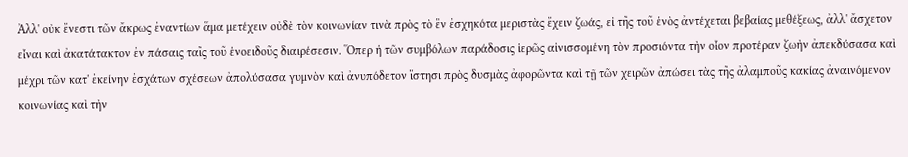Ἀλλ' οὐκ ἔνεστι τῶν ἄκρως ἐναντίων ἅμα μετέχειν οὐδὲ τὸν κοινωνίαν τινὰ πρὸς τὸ ἓν ἐσχηκότα μεριστὰς ἔχειν ζωάς, εἰ τῆς τοῦ ἑνὸς ἀντέχεται βεβαίας μεθέξεως, ἀλλ' ἄσχετον εἶναι καὶ ἀκατάτακτον ἐν πάσαις ταῖς τοῦ ἑνοειδοῦς διαιρέσεσιν. Ὅπερ ἡ τῶν συμβόλων παράδοσις ἱερῶς αἰνισσομένη τὸν προσιόντα τὴν οἷον προτέραν ζωὴν ἀπεκδύσασα καὶ μέχρι τῶν κατ' ἐκείνην ἐσχάτων σχέσεων ἀπολύσασα γυμνὸν καὶ ἀνυπόδετον ἵστησι πρὸς δυσμὰς ἀφορῶντα καὶ τῇ τῶν χειρῶν ἀπώσει τὰς τῆς ἀλαμποῦς κακίας ἀναινόμενον κοινωνίας καὶ τὴν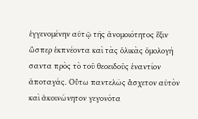ἐγγενομένην αὐτῷ τῆς ἀνομοιότητος ἕξιν ὥσπερ ἐκπνέοντα καὶ τὰς ὁλικὰς ὁμολογή σαντα πρὸς τὸ τοῦ θεοειδοῦς ἐναντίον ἀποταγάς. Oὕτω παντελῶς ἄσχετον αὐτὸν καὶ ἀκοινώνητον γεγονότα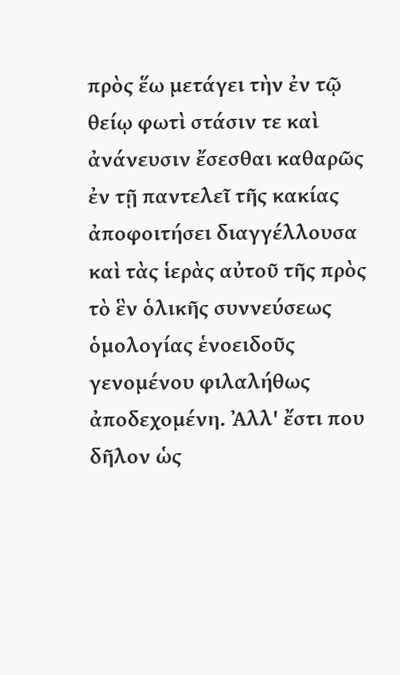πρὸς ἕω μετάγει τὴν ἐν τῷ θείῳ φωτὶ στάσιν τε καὶ ἀνάνευσιν ἔσεσθαι καθαρῶς ἐν τῇ παντελεῖ τῆς κακίας ἀποφοιτήσει διαγγέλλουσα καὶ τὰς ἱερὰς αὐτοῦ τῆς πρὸς τὸ ἓν ὁλικῆς συννεύσεως ὁμολογίας ἑνοειδοῦς γενομένου φιλαλήθως ἀποδεχομένη. Ἀλλ' ἔστι που δῆλον ὡς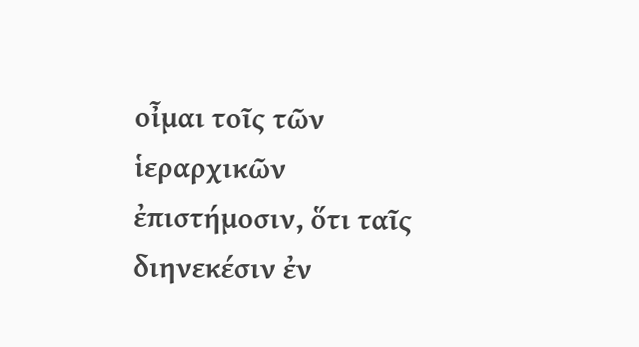οἶμαι τοῖς τῶν ἱεραρχικῶν ἐπιστήμοσιν, ὅτι ταῖς διηνεκέσιν ἐν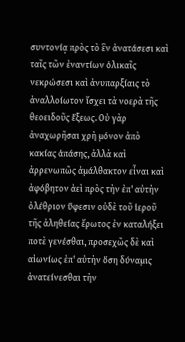συντονίᾳ πρὸς τὸ ἓν ἀνατάσεσι καὶ ταῖς τῶν ἐναντίων ὁλικαῖς νεκρώσεσι καὶ ἀνυπαρξίαις τὸ ἀναλλοίωτον ἴσχει τὰ νοερὰ τῆς θεοειδοῦς ἕξεως. Oὐ γὰρ ἀναχωρῆσαι χρὴ μόνον ἀπὸ κακίας ἁπάσης, ἀλλὰ καὶ ἀρρενωπῶς ἀμάλθακτον εἶναι καὶ ἀφόβητον ἀεὶ πρὸς τὴν ἐπ' αὐτὴν ὀλέθριον ὕφεσιν οὐδὲ τοῦ ἱεροῦ τῆς ἀληθείας ἔρωτος ἐν καταλήξει ποτὲ γενέσθαι, προσεχῶς δὲ καὶ αἰωνίως ἐπ' αὐτὴν ὅση δύναμις ἀνατείνεσθαι τὴν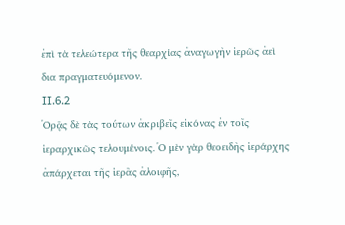ἐπὶ τὰ τελεώτερα τῆς θεαρχίας ἀναγωγὴν ἱερῶς ἀεὶ δια πραγματευόμενον.
II.6.2
Ὁρᾷς δὲ τὰς τούτων ἀκριβεῖς εἰκόνας ἐν τοῖς ἱεραρχικῶς τελουμένοις. Ὁ μὲν γὰρ θεοειδὴς ἱεράρχης ἀπάρχεται τῆς ἱερᾶς ἀλοιφῆς,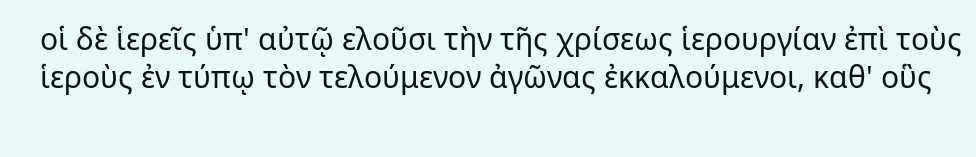οἱ δὲ ἱερεῖς ὑπ' αὐτῷ ελοῦσι τὴν τῆς χρίσεως ἱερουργίαν ἐπὶ τοὺς ἱεροὺς ἐν τύπῳ τὸν τελούμενον ἀγῶνας ἐκκαλούμενοι, καθ' οὓς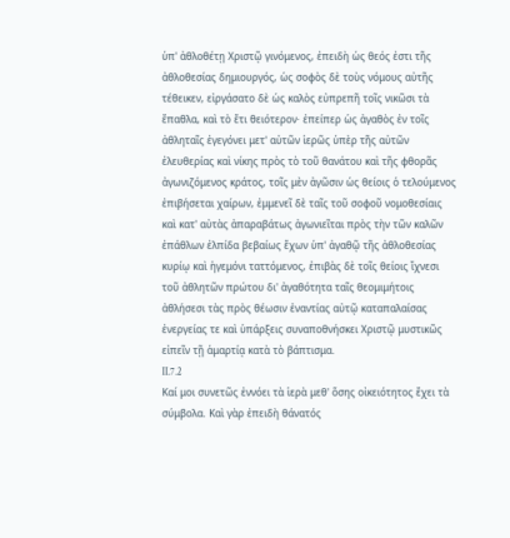ὑπ' ἀθλοθέτῃ Χριστῷ γινόμενος, ἐπειδὴ ὡς θεός ἐστι τῆς ἀθλοθεσίας δημιουργός, ὡς σοφὸς δὲ τοὺς νόμους αὐτῆς τέθεικεν, εἰργάσατο δὲ ὡς καλὸς εὐπρεπῆ τοῖς νικῶσι τὰ ἔπαθλα, καὶ τὸ ἔτι θειότερον· ἐπείπερ ὡς ἀγαθὸς ἐν τοῖς ἀθληταῖς ἐγεγόνει μετ' αὐτῶν ἱερῶς ὑπὲρ τῆς αὐτῶν ἐλευθερίας καὶ νίκης πρὸς τὸ τοῦ θανάτου καὶ τῆς φθορᾶς ἀγωνιζόμενος κράτος, τοῖς μὲν ἀγῶσιν ὡς θείοις ὁ τελούμενος ἐπιβήσεται χαίρων, ἐμμενεῖ δὲ ταῖς τοῦ σοφοῦ νομοθεσίαις καὶ κατ' αὐτὰς ἀπαραβάτως ἀγωνιεῖται πρὸς τὴν τῶν καλῶν ἐπάθλων ἐλπίδα βεβαίως ἔχων ὑπ' ἀγαθῷ τῆς ἀθλοθεσίας κυρίῳ καὶ ἡγεμόνι ταττόμενος, ἐπιβὰς δὲ τοῖς θείοις ἴχνεσι τοῦ ἀθλητῶν πρώτου δι' ἀγαθότητα ταῖς θεομιμήτοις ἀθλήσεσι τὰς πρὸς θέωσιν ἐναντίας αὐτῷ καταπαλαίσας ἐνεργείας τε καὶ ὑπάρξεις συναποθνήσκει Χριστῷ μυστικῶς εἰπεῖν τῇ ἁμαρτίᾳ κατὰ τὸ βάπτισμα.
II.7.2
Καί μοι συνετῶς ἐννόει τὰ ἱερὰ μεθ' ὅσης οἰκειότητος ἔχει τὰ σύμβολα. Καὶ γὰρ ἐπειδὴ θάνατός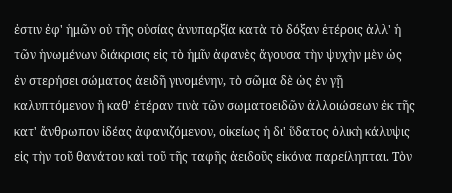ἐστιν ἐφ' ἡμῶν οὐ τῆς οὐσίας ἀνυπαρξία κατὰ τὸ δόξαν ἑτέροις ἀλλ' ἡ τῶν ἡνωμένων διάκρισις εἰς τὸ ἡμῖν ἀφανὲς ἄγουσα τὴν ψυχὴν μὲν ὡς ἐν στερήσει σώματος ἀειδῆ γινομένην, τὸ σῶμα δὲ ὡς ἐν γῇ καλυπτόμενον ἢ καθ' ἑτέραν τινὰ τῶν σωματοειδῶν ἀλλοιώσεων ἐκ τῆς κατ' ἄνθρωπον ἰδέας ἀφανιζόμενον, οἰκείως ἡ δι' ὕδατος ὁλικὴ κάλυψις εἰς τὴν τοῦ θανάτου καὶ τοῦ τῆς ταφῆς ἀειδοῦς εἰκόνα παρείληπται. Τὸν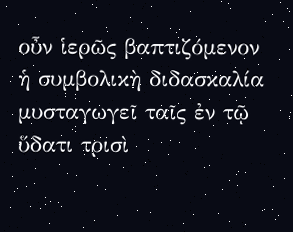οὖν ἱερῶς βαπτιζόμενον ἡ συμβολικὴ διδασκαλία μυσταγωγεῖ ταῖς ἐν τῷ ὕδατι τρισὶ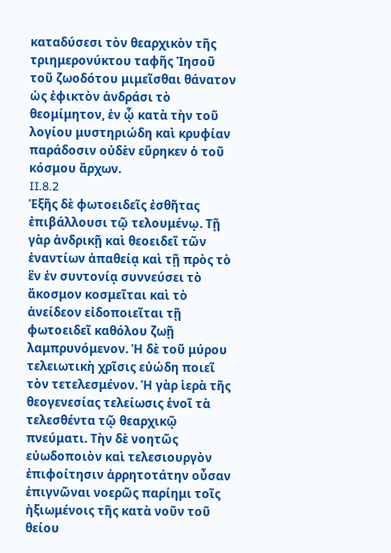καταδύσεσι τὸν θεαρχικὸν τῆς τριημερονύκτου ταφῆς Ἰησοῦ τοῦ ζωοδότου μιμεῖσθαι θάνατον ὡς ἐφικτὸν ἀνδράσι τὸ θεομίμητον, ἐν ᾧ κατὰ τὴν τοῦ λογίου μυστηριώδη καὶ κρυφίαν παράδοσιν οὐδὲν εὕρηκεν ὁ τοῦ κόσμου ἄρχων.
II.8.2
Ἑξῆς δὲ φωτοειδεῖς ἐσθῆτας ἐπιβάλλουσι τῷ τελουμένῳ. Τῇ γὰρ ἀνδρικῇ καὶ θεοειδεῖ τῶν ἐναντίων ἀπαθείᾳ καὶ τῇ πρὸς τὸ ἓν ἐν συντονίᾳ συννεύσει τὸ ἄκοσμον κοσμεῖται καὶ τὸ ἀνείδεον εἰδοποιεῖται τῇ φωτοειδεῖ καθόλου ζωῇ λαμπρυνόμενον. Ἡ δὲ τοῦ μύρου τελειωτικὴ χρῖσις εὐώδη ποιεῖ τὸν τετελεσμένον. Ἡ γὰρ ἱερὰ τῆς θεογενεσίας τελείωσις ἑνοῖ τὰ τελεσθέντα τῷ θεαρχικῷ πνεύματι. Τὴν δὲ νοητῶς εὐωδοποιὸν καὶ τελεσιουργὸν ἐπιφοίτησιν ἀρρητοτάτην οὖσαν ἐπιγνῶναι νοερῶς παρίημι τοῖς ἠξιωμένοις τῆς κατὰ νοῦν τοῦ θείου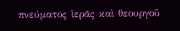πνεύματος ἱερᾶς καὶ θεουργοῦ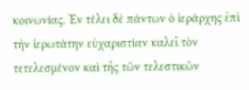κοινωνίας. Ἐν τέλει δὲ πάντων ὁ ἱεράρχης ἐπὶ τὴν ἱερωτάτην εὐχαριστίαν καλεῖ τὸν τετελεσμένον καὶ τῆς τῶν τελεστικῶν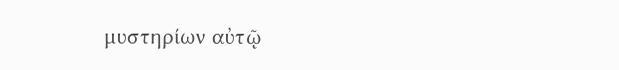μυστηρίων αὐτῷ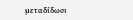μεταδίδωσι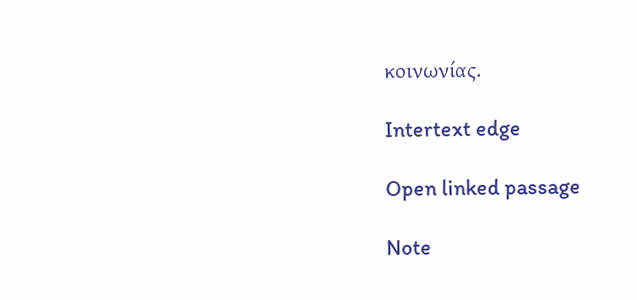κοινωνίας.

Intertext edge

Open linked passage

Note